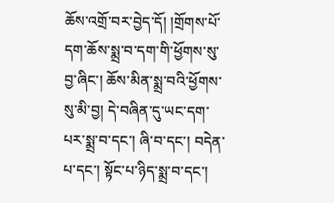ཆོས་འགྲོ་བར་བྱེད་དོ། །གྲོགས་པོ་དག་ཆོས་སྨྲ་བ་དག་གི་ཕྱོགས་སུ་བྱ་ཞིང་། ཆོས་མིན་སྨྲ་བའི་ཕྱོགས་སུ་མི་བྱ། དེ་བཞིན་དུ་ཡང་དག་པར་སྨྲ་བ་དང་། ཞི་བ་དང་། བདེན་པ་དང་། སྟོང་པ་ཉིད་སྨྲ་བ་དང་།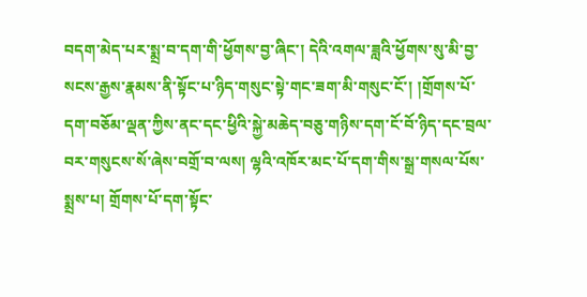བདག་མེད་པར་སྨྲ་བ་དག་གི་ཕྱོགས་བྱ་ཞིང་། དེའི་འགལ་ཟླའི་ཕྱོགས་སུ་མི་བྱ་སངས་རྒྱས་རྣམས་ནི་སྟོང་པ་ཉིད་གསུང་སྟེ་གང་ཟག་མི་གསུང་ངོ་། །གྲོགས་པོ་དག་བཅོམ་ལྡན་ཀྱིས་ནང་དང་ཕྱིའི་སྐྱེ་མཆེད་བཅུ་གཉིས་དག་ངོ་བོ་ཉིད་དང་བྲལ་བར་གསུངས་སོ་ཞེས་བགྲོ་བ་ལས། ལྷའི་འཁོར་མང་པོ་དག་གིས་སྒྲ་གསལ་པོས་སྨྲས་པ། གྲོགས་པོ་དག་སྟོང་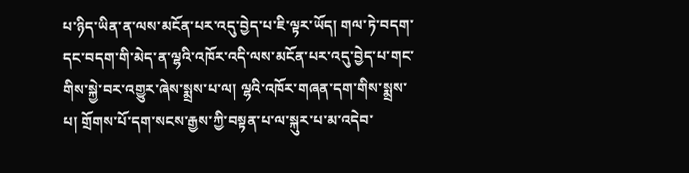པ་ཉིད་ཡིན་ན་ལས་མངོན་པར་འདུ་བྱེད་པ་ཇི་ལྟར་ཡོད། གལ་ཏེ་བདག་དང་བདག་གི་མེད་ན་ལྷའི་འཁོར་འདི་ལས་མངོན་པར་འདུ་བྱེད་པ་གང་གིས་སྐྱེ་བར་འགྱུར་ཞེས་སྨྲས་པ་ལ། ལྷའི་འཁོར་གཞན་དག་གིས་སྨྲས་པ། གྲོགས་པོ་དག་སངས་རྒྱས་ཀྱི་བསྟན་པ་ལ་སྐུར་པ་མ་འདེབ་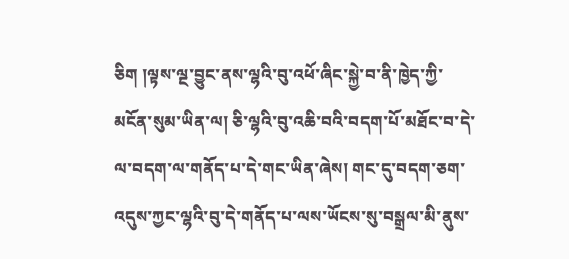ཅིག །ལྟས་ལྔ་བྱུང་ནས་ལྷའི་བུ་འཕོ་ཞིང་སྐྱེ་བ་ནི་ཁྱེད་ཀྱི་མངོན་སུམ་ཡིན་ལ། ཅི་ལྷའི་བུ་འཆི་བའི་བདག་པོ་མཐོང་བ་དེ་ལ་བདག་ལ་གནོད་པ་དེ་གང་ཡིན་ཞེས། གང་དུ་བདག་ཅག་འདུས་ཀྱང་ལྷའི་བུ་དེ་གནོད་པ་ལས་ཡོངས་སུ་བསྒྲལ་མི་ནུས་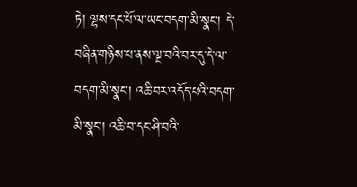ཏེ། ལྷས་དང་པོ་ལ་ཡང་བདག་མི་སྣང་། དེ་བཞིན་གཉིས་པ་ནས་ལྔ་བའི་བར་དུ་དེ་ལ་བདག་མི་སྣང་། འཆི་བར་འདོད་པའི་བདག་མི་སྣང་། འཆི་བ་དང་ཤི་བའི་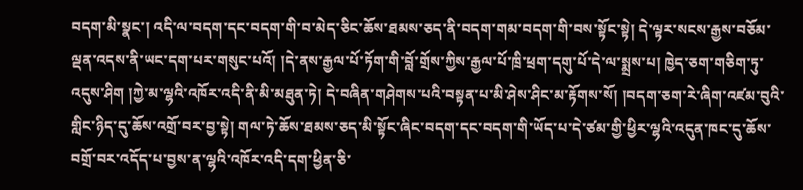བདག་མི་སྣང་། འདི་ལ་བདག་དང་བདག་གི་བ་མེད་ཅིང་ཆོས་ཐམས་ཅད་ནི་བདག་གམ་བདག་གི་བས་སྟོང་སྟེ། དེ་ལྟར་སངས་རྒྱས་བཅོམ་ལྡན་འདས་ནི་ཡང་དག་པར་གསུང་པའོ། །དེ་ནས་རྒྱལ་པོ་ཏོག་གི་བློ་གྲོས་ཀྱིས་རྒྱལ་པོ་ཁྲི་ཕྲག་དགུ་པོ་དེ་ལ་སྨྲས་པ། ཁྱེད་ཅག་གཅིག་ཏུ་འདུས་ཤིག །ཀྱེ་མ་ལྷའི་འཁོར་འདི་ནི་མི་མཐུན་ཏེ། དེ་བཞིན་གཤེགས་པའི་བསྟན་པ་མི་ཤེས་ཤིང་མ་རྟོགས་སོ། །བདག་ཅག་རེ་ཞིག་འཛམ་བུའི་གླིང་ཉིད་དུ་ཆོས་འགྲོ་བར་བྱ་སྟེ། གལ་ཏེ་ཆོས་ཐམས་ཅད་མི་སྟོང་ཞིང་བདག་དང་བདག་གི་ཡོད་པ་དེ་ཙམ་གྱི་ཕྱིར་ལྷའི་འདུན་ཁང་དུ་ཆོས་བགྲོ་བར་འདོད་པ་བྱས་ན་ལྷའི་འཁོར་འདི་དག་ཕྱིན་ཅི་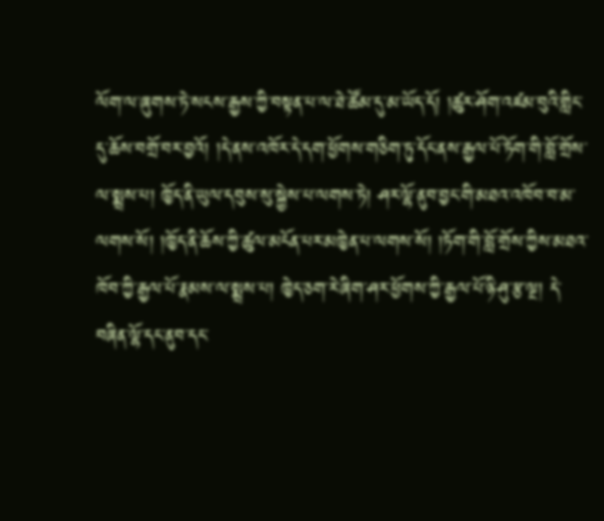ལོག་ལ་ཞུགས་ཏེ་སངས་རྒྱས་ཀྱི་བསྟན་པ་ལ་ཐེ་ཚོམ་དུ་མ་ཡོད་དོ། །ཚུར་ཤོག་འཛམ་བུའི་གླིང་དུ་ཆོས་བགྲོ་བར་བྱའོ། །དེ་ནས་འཁོར་དེ་དག་ཕྱོགས་གཅིག་ཏུ་དོང་ནས་རྒྱལ་པོ་ཏོག་གི་བློ་གྲོས་ལ་སྨྲས་པ། ཁྱོད་ནི་ཡུལ་དབུས་སུ་སྐྱེས་པ་ལགས་ཏེ། ཤར་ལྷོ་ནུབ་བྱང་གི་མཐའ་འཁོབ་བ་མ་ལགས་སོ། །ཁྱོད་ནི་ཆོས་ཀྱི་ཚུལ་མངོན་པར་མཁྱེན་པ་ལགས་སོ། །ཏོག་གི་བློ་གྲོས་ཀྱིས་མཐའ་ཁོབ་ཀྱི་རྒྱལ་པོ་རྣམས་ལ་སྨྲས་པ། ཁྱེད་ཅག་རེ་ཞིག་ཤར་ཕྱོགས་ཀྱི་རྒྱལ་པོ་ཉི་ཤུ་རྩ་ལྔ། དེ་བཞིན་ལྷོ་དང་ནུབ་དང་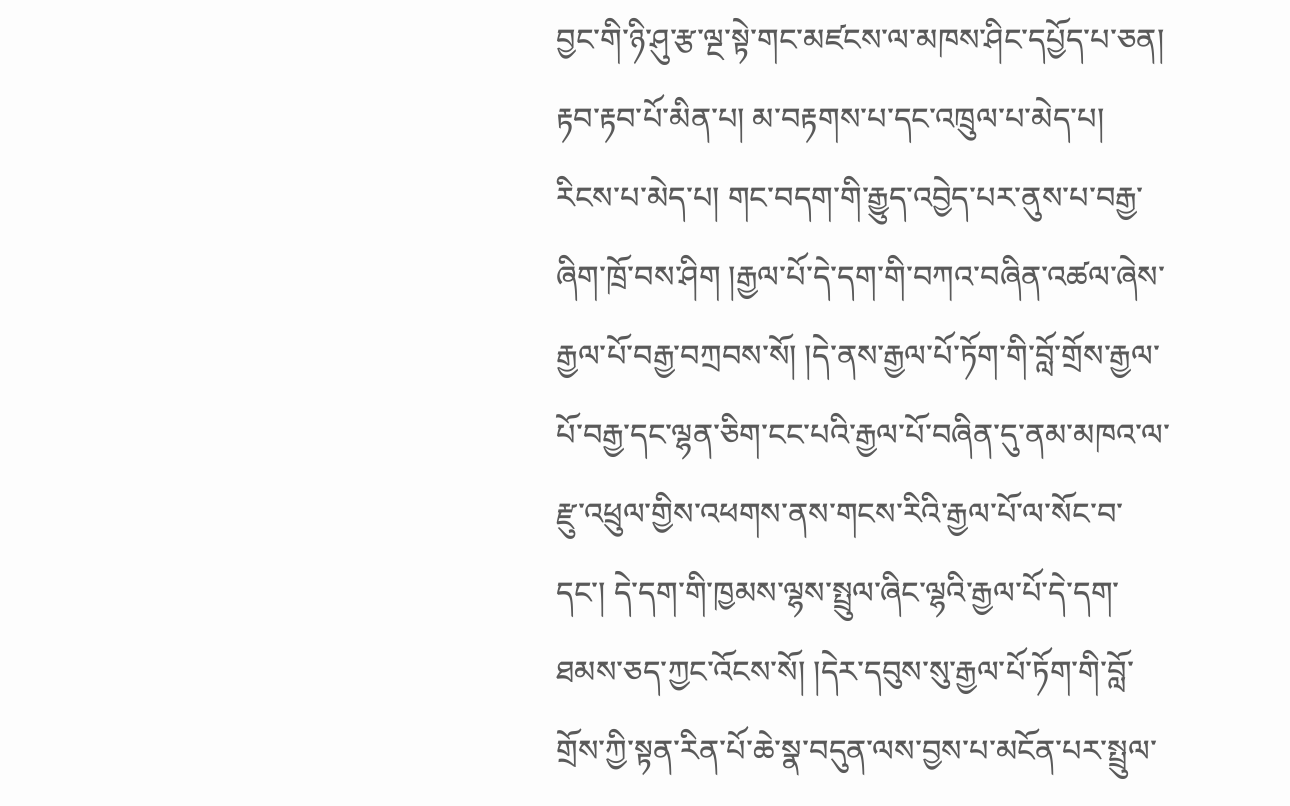བྱང་གི་ཉི་ཤུ་རྩ་ལྔ་སྟེ་གང་མཛངས་ལ་མཁས་ཤིང་དཔྱོད་པ་ཅན། རྟབ་རྟབ་པོ་མིན་པ། མ་བརྟགས་པ་དང་འཁྲུལ་པ་མེད་པ། རིངས་པ་མེད་པ། གང་བདག་གི་རྒྱུད་འབྱེད་པར་ནུས་པ་བརྒྱ་ཞིག་ཁྲོ་བས་ཤིག །རྒྱལ་པོ་དེ་དག་གི་བཀའ་བཞིན་འཚལ་ཞེས་རྒྱལ་པོ་བརྒྱ་བཀྲབས་སོ། །དེ་ནས་རྒྱལ་པོ་ཏོག་གི་བློ་གྲོས་རྒྱལ་པོ་བརྒྱ་དང་ལྷན་ཅིག་ངང་པའི་རྒྱལ་པོ་བཞིན་དུ་ནམ་མཁའ་ལ་རྫུ་འཕྲུལ་གྱིས་འཕགས་ནས་གངས་རིའི་རྒྱལ་པོ་ལ་སོང་བ་དང་། དེ་དག་གི་ཁྱམས་ལྷས་སྤྲུལ་ཞིང་ལྷའི་རྒྱལ་པོ་དེ་དག་ཐམས་ཅད་ཀྱང་འོངས་སོ། །དེར་དབུས་སུ་རྒྱལ་པོ་ཏོག་གི་བློ་གྲོས་ཀྱི་སྟན་རིན་པོ་ཆེ་སྣ་བདུན་ལས་བྱས་པ་མངོན་པར་སྤྲུལ་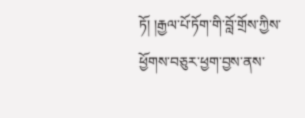ཏོ། །རྒྱལ་པོ་ཏོག་གི་བློ་གྲོས་ཀྱིས་ཕྱོགས་བཅུར་ཕྱག་བྱས་ནས་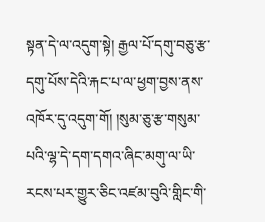སྟན་དེ་ལ་འདུག་སྟེ། རྒྱལ་པོ་དགུ་བཅུ་རྩ་དགུ་པོས་དེའི་རྐང་པ་ལ་ཕྱག་བྱས་ནས་འཁོར་དུ་འདུག་གོ། །སུམ་ཅུ་རྩ་གསུམ་པའི་ལྷ་དེ་དག་དགའ་ཞིང་མགུ་ལ་ཡི་རངས་པར་གྱུར་ཅིང་འཛམ་བུའི་གླིང་གི་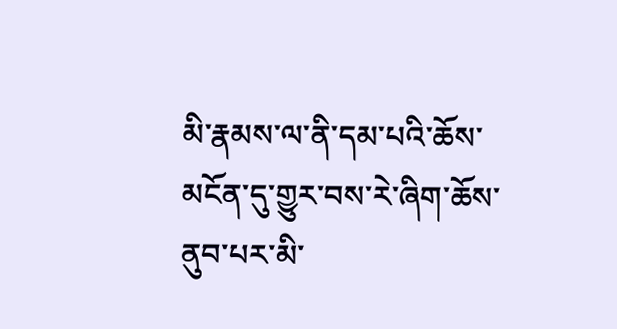མི་རྣམས་ལ་ནི་དམ་པའི་ཆོས་མངོན་དུ་གྱུར་བས་རེ་ཞིག་ཆོས་ནུབ་པར་མི་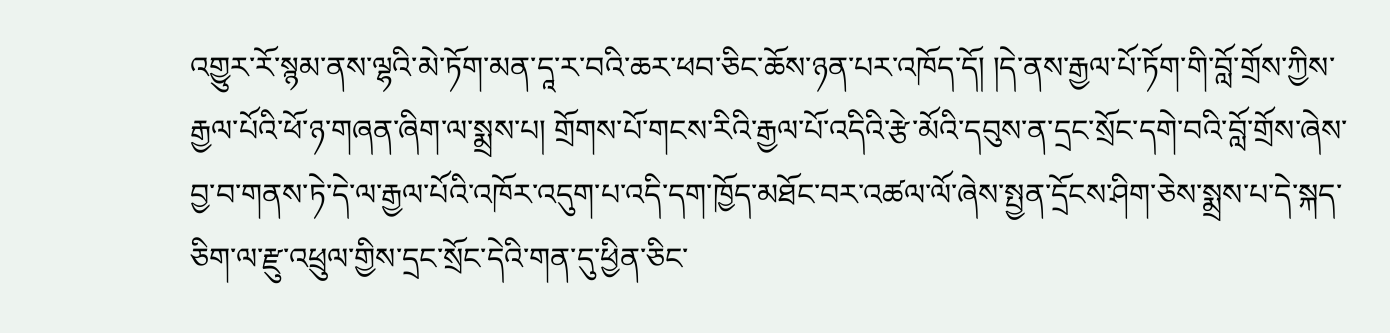འགྱུར་རོ་སྙམ་ནས་ལྷའི་མེ་ཏོག་མན་དཱ་ར་བའི་ཆར་ཕབ་ཅིང་ཆོས་ཉན་པར་འཁོད་དོ། །དེ་ནས་རྒྱལ་པོ་ཏོག་གི་བློ་གྲོས་ཀྱིས་རྒྱལ་པོའི་ཕོ་ཉ་གཞན་ཞིག་ལ་སྨྲས་པ། གྲོགས་པོ་གངས་རིའི་རྒྱལ་པོ་འདིའི་རྩེ་མོའི་དབུས་ན་དྲང་སྲོང་དགེ་བའི་བློ་གྲོས་ཞེས་བྱ་བ་གནས་ཏེ་དེ་ལ་རྒྱལ་པོའི་འཁོར་འདུག་པ་འདི་དག་ཁྱོད་མཐོང་བར་འཚལ་ལོ་ཞེས་སྤྱན་དྲོངས་ཤིག་ཅེས་སྨྲས་པ་དེ་སྐད་ཅིག་ལ་རྫུ་འཕྲུལ་གྱིས་དྲང་སྲོང་དེའི་གན་དུ་ཕྱིན་ཅིང་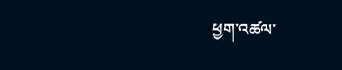ཕྱག་འཚལ་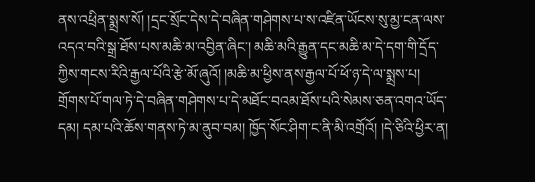ནས་འཕྲིན་སྨྲས་སོ། །དྲང་སྲོང་དེས་དེ་བཞིན་གཤེགས་པ་ས་འཛིན་ཡོངས་སུ་མྱ་ངན་ལས་འདའ་བའི་སྒྲ་ཐོས་པས་མཆི་མ་འབྱིན་ཞིང་། མཆི་མའི་རྒྱུན་དང་མཆི་མ་དེ་དག་གི་དྲོད་ཀྱིས་གངས་རིའི་རྒྱལ་པོའི་རྩེ་མོ་ཞུའོ། །མཆི་མ་ཕྱིས་ནས་རྒྱལ་པོ་ཕོ་ཉ་དེ་ལ་སྨྲས་པ། གྲོགས་པོ་གལ་ཏེ་དེ་བཞིན་གཤེགས་པ་དེ་མཐོང་བའམ་ཐོས་པའི་སེམས་ཅན་འགའ་ཡོད་དམ། དམ་པའི་ཆོས་གནས་ཏེ་མ་ནུབ་བམ། ཁྱོད་སོང་ཤིག་ང་ནི་མི་འགྲོའོ། །དེ་ཅིའི་ཕྱིར་ན།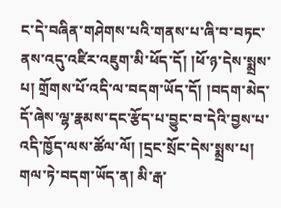ང་དེ་བཞིན་གཤེགས་པའི་གནས་པ་ཞི་བ་བཏང་ནས་འདུ་འཛིར་འཇུག་མི་ཕོད་དོ། །ཕོ་ཉ་དེས་སྨྲས་པ། གྲོགས་པོ་འདི་ལ་བདག་ཡོད་དོ། །བདག་མེད་དོ་ཞེས་ལྷ་རྣམས་དང་རྩོད་པ་བྱུང་བ་དེའི་བྱས་པ་འདི་ཁྱོད་ལས་ཚོལ་ལོ། །དྲང་སྲོང་དེས་སྨྲས་པ། གལ་ཏེ་བདག་ཡོད་ན། མི་རྒ་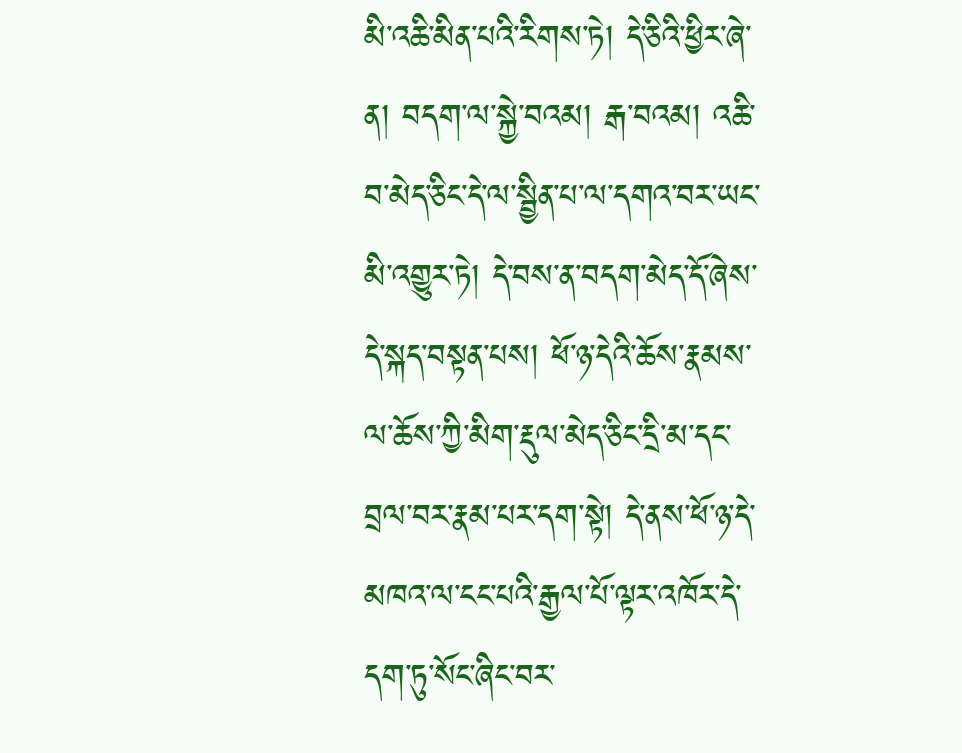མི་འཆི་མིན་པའི་རིགས་ཏེ། དེ་ཅིའི་ཕྱིར་ཞེ་ན། བདག་ལ་སྐྱེ་བའམ། རྒ་བའམ། འཆི་བ་མེད་ཅིང་དེ་ལ་སྦྱིན་པ་ལ་དགའ་བར་ཡང་མི་འགྱུར་ཏེ། དེ་བས་ན་བདག་མེད་དོ་ཞེས་དེ་སྐད་བསྟན་པས། ཕོ་ཉ་དེའི་ཆོས་རྣམས་ལ་ཆོས་ཀྱི་མིག་རྡུལ་མེད་ཅིང་དྲི་མ་དང་བྲལ་བར་རྣམ་པར་དག་སྟེ། དེ་ནས་ཕོ་ཉ་དེ་མཁའ་ལ་ངང་པའི་རྒྱལ་པོ་ལྟར་འཁོར་དེ་དག་ཏུ་སོང་ཞིང་བར་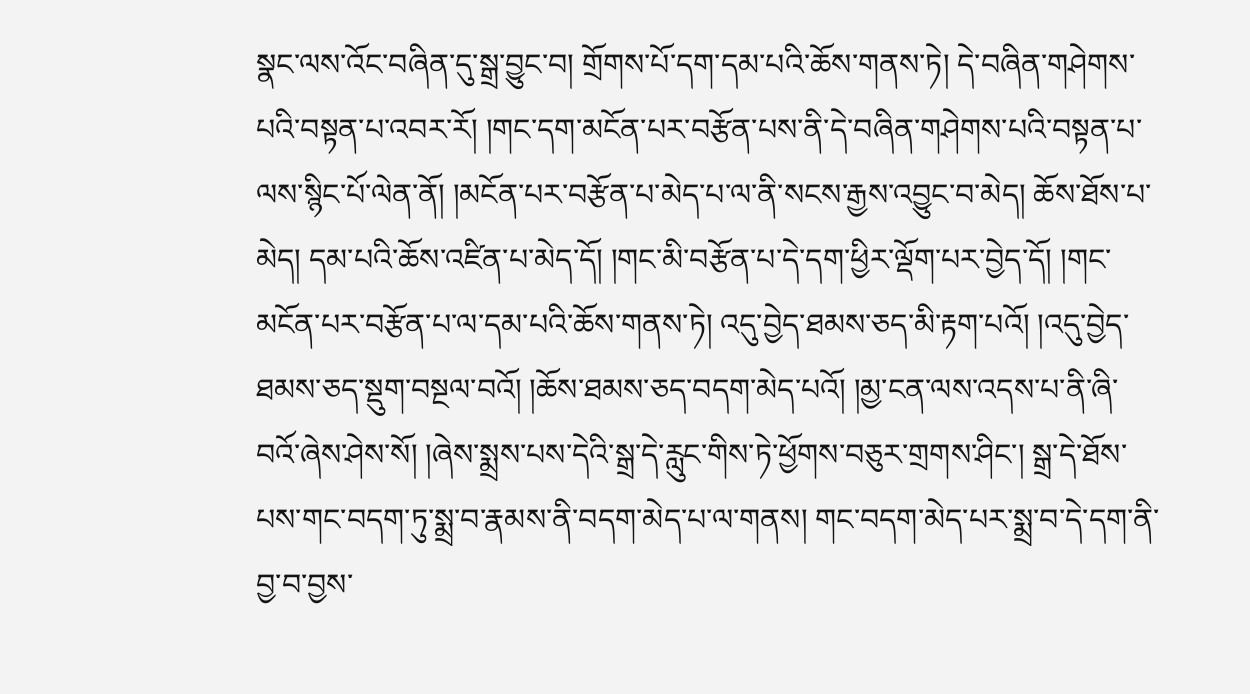སྣང་ལས་འོང་བཞིན་དུ་སྒྲ་བྱུང་བ། གྲོགས་པོ་དག་དམ་པའི་ཆོས་གནས་ཏེ། དེ་བཞིན་གཤེགས་པའི་བསྟན་པ་འབར་རོ། །གང་དག་མངོན་པར་བརྩོན་པས་ནི་དེ་བཞིན་གཤེགས་པའི་བསྟན་པ་ལས་སྙིང་པོ་ལེན་ནོ། །མངོན་པར་བརྩོན་པ་མེད་པ་ལ་ནི་སངས་རྒྱས་འབྱུང་བ་མེད། ཆོས་ཐོས་པ་མེད། དམ་པའི་ཆོས་འཛིན་པ་མེད་དོ། །གང་མི་བརྩོན་པ་དེ་དག་ཕྱིར་ལྡོག་པར་བྱེད་དོ། །གང་མངོན་པར་བརྩོན་པ་ལ་དམ་པའི་ཆོས་གནས་ཏེ། འདུ་བྱེད་ཐམས་ཅད་མི་རྟག་པའོ། །འདུ་བྱེད་ཐམས་ཅད་སྡུག་བསྔལ་བའོ། །ཆོས་ཐམས་ཅད་བདག་མེད་པའོ། །མྱ་ངན་ལས་འདས་པ་ནི་ཞི་བའོ་ཞེས་ཤེས་སོ། །ཞེས་སྨྲས་པས་དེའི་སྒྲ་དེ་རླུང་གིས་ཏེ་ཕྱོགས་བཅུར་གྲགས་ཤིང་། སྒྲ་དེ་ཐོས་པས་གང་བདག་ཏུ་སྨྲ་བ་རྣམས་ནི་བདག་མེད་པ་ལ་གནས། གང་བདག་མེད་པར་སྨྲ་བ་དེ་དག་ནི་བྱ་བ་བྱས་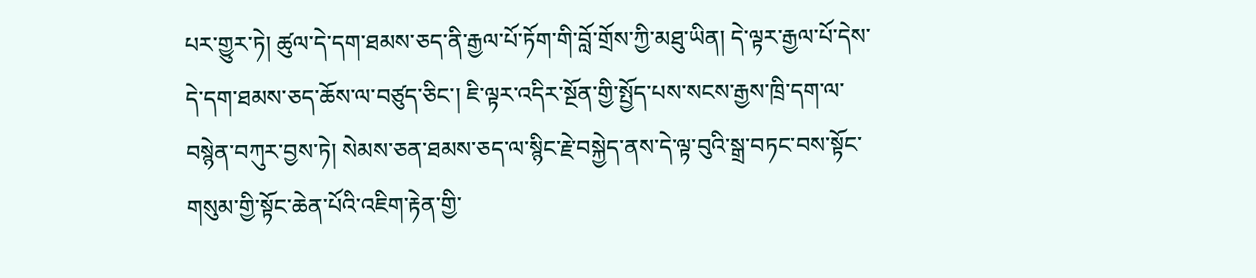པར་གྱུར་ཏེ། ཚུལ་དེ་དག་ཐམས་ཅད་ནི་རྒྱལ་པོ་ཏོག་གི་བློ་གྲོས་ཀྱི་མཐུ་ཡིན། དེ་ལྟར་རྒྱལ་པོ་དེས་དེ་དག་ཐམས་ཅད་ཆོས་ལ་བཙུད་ཅིང་། ཇི་ལྟར་འདིར་སྔོན་གྱི་སྤྱོད་པས་སངས་རྒྱས་ཁྲི་དག་ལ་བསྙེན་བཀུར་བྱས་ཏེ། སེམས་ཅན་ཐམས་ཅད་ལ་སྙིང་རྗེ་བསྐྱེད་ནས་དེ་ལྟ་བུའི་སྒྲ་བཏང་བས་སྟོང་གསུམ་གྱི་སྟོང་ཆེན་པོའི་འཇིག་རྟེན་གྱི་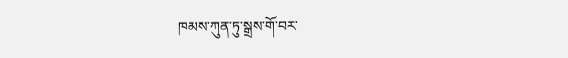ཁམས་ཀུན་ཏུ་སྒྲས་གོ་བར་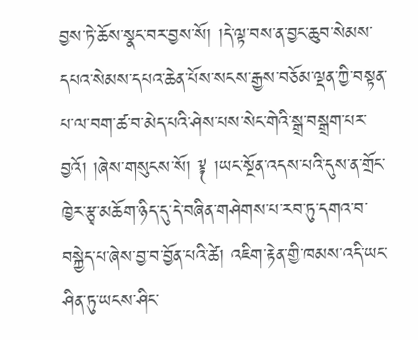བྱས་ཏེ་ཆོས་སྣང་བར་བྱས་སོ། །དེ་ལྟ་བས་ན་བྱང་ཆུབ་སེམས་དཔའ་སེམས་དཔའ་ཆེན་པོས་སངས་རྒྱས་བཅོམ་ལྡན་ཀྱི་བསྟན་པ་ལ་བག་ཚ་བ་མེད་པའི་ཤེས་པས་སེང་གེའི་སྒྲ་བསྒྲག་པར་བྱའོ། །ཞེས་གསུངས་སོ། ༈ །ཡང་སྔོན་འདས་པའི་དུས་ན་གྲོང་ཁྱེར་རྩྭ་མཆོག་ཉིད་དུ་དེ་བཞིན་གཤེགས་པ་རབ་ཏུ་དགའ་བ་བསྐྱེད་པ་ཞེས་བྱ་བ་བྱོན་པའི་ཚེ། འཇིག་རྟེན་གྱི་ཁམས་འདི་ཡང་ཤིན་ཏུ་ཡངས་ཤིང་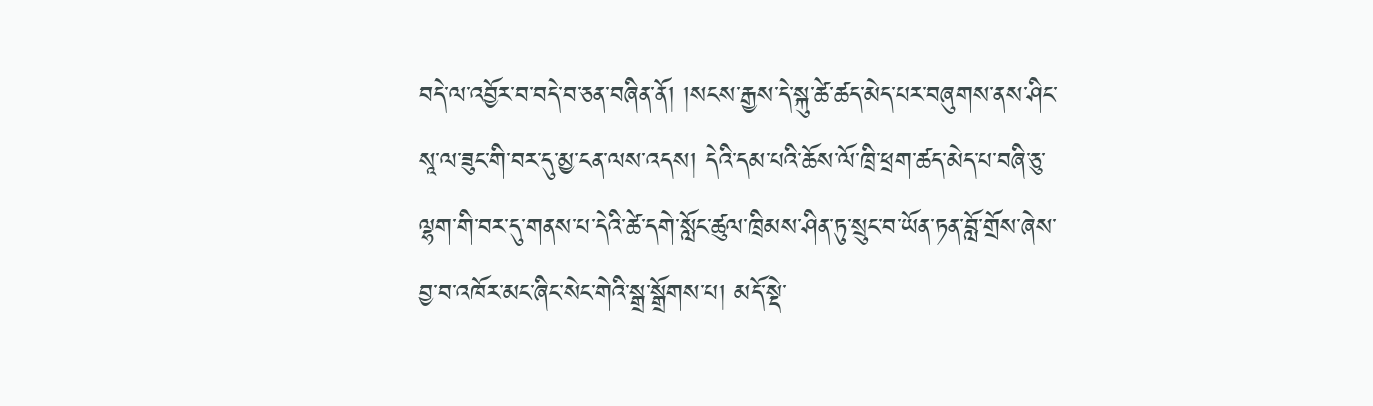བདེ་ལ་འབྱོར་བ་བདེ་བ་ཅན་བཞིན་ནོ། །སངས་རྒྱས་དེ་སྐུ་ཚེ་ཚད་མེད་པར་བཞུགས་ནས་ཤིང་སཱ་ལ་ཟུང་གི་བར་དུ་མྱ་ངན་ལས་འདས། དེའི་དམ་པའི་ཆོས་ལོ་ཁྲི་ཕྲག་ཚད་མེད་པ་བཞི་ཅུ་ལྷག་གི་བར་དུ་གནས་པ་དེའི་ཚེ་དགེ་སློང་ཚུལ་ཁྲིམས་ཤིན་ཏུ་སྲུང་བ་ཡོན་ཏན་བློ་གྲོས་ཞེས་བྱ་བ་འཁོར་མང་ཞིང་སེང་གེའི་སྒྲ་སྒྲོགས་པ། མདོ་སྡེ་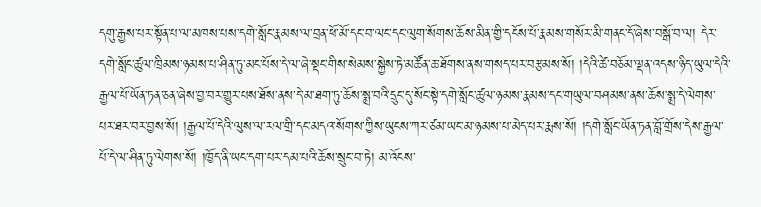དགུ་རྒྱས་པར་སྟོན་པ་ལ་མཁས་པས་དགེ་སློང་རྣམས་ལ་བྲན་ཕོ་མོ་དང་བ་ལང་དང་ལུག་སོགས་ཆོས་མིན་གྱི་དངོས་པོ་རྣམས་གསོར་མི་གནང་དོ་ཞེས་བསྒོ་བ་ལ། དེར་དགེ་སློང་ཚུལ་ཁྲིམས་ཉམས་པ་ཤིན་ཏུ་མང་པོས་དེ་ལ་ཞེ་སྡང་གིས་སེམས་སྐྱེས་ཏེ་མཚོན་ཆ་ཐོགས་ནས་གསད་པར་བརྩམས་སོ། །དེའི་ཚེ་བཅོམ་ལྡན་འདས་ཉིད་ཡུལ་དེའི་རྒྱལ་པོ་ཡོན་ཏན་ཅན་ཞེས་བྱ་བར་གྱུར་པས་ཐོས་ནས་དེ་མ་ཐག་ཏུ་ཆོས་སྨྲ་བའི་དྲུང་དུ་སོང་སྟེ་དགེ་སློང་ཚུལ་ཉམས་རྣམས་དང་གཡུལ་བཤམས་ནས་ཆོས་སྨྲ་དེ་ལེགས་པར་ཐར་བར་བྱས་སོ། །རྒྱལ་པོ་དེའི་ལུས་ལ་རལ་གྲི་དང་མདའ་སོགས་ཀྱིས་ཡུངས་ཀར་ཙམ་ཡང་མ་ཉམས་པ་མེད་པར་རྨས་སོ། །དགེ་སློང་ཡོན་ཏན་བློ་གྲོས་དེས་རྒྱལ་པོ་དེ་ལ་ཤིན་ཏུ་ལེགས་སོ། །ཁྱོད་ནི་ཡང་དག་པར་དམ་པའི་ཆོས་སྲུང་བ་ཏེ། མ་འོངས་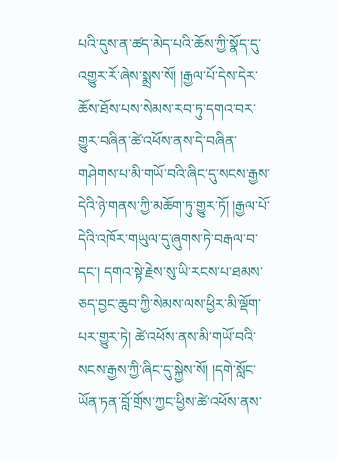པའི་དུས་ན་ཚད་མེད་པའི་ཆོས་ཀྱི་སྣོད་དུ་འགྱུར་རོ་ཞེས་སྨྲས་སོ། །རྒྱལ་པོ་དེས་དེར་ཆོས་ཐོས་པས་སེམས་རབ་ཏུ་དགའ་བར་གྱུར་བཞིན་ཚེ་འཕོས་ནས་དེ་བཞིན་གཤེགས་པ་མི་གཡོ་བའི་ཞིང་དུ་སངས་རྒྱས་དེའི་ཉེ་གནས་ཀྱི་མཆོག་ཏུ་གྱུར་ཏོ། །རྒྱལ་པོ་དེའི་འཁོར་གཡུལ་དུ་ཞུགས་ཏེ་བརྒལ་བ་དང་། དགའ་སྟེ་རྗེས་སུ་ཡི་རངས་པ་ཐམས་ཅད་བྱང་ཆུབ་ཀྱི་སེམས་ལས་ཕྱིར་མི་ལྡོག་པར་གྱུར་ཏེ། ཚེ་འཕོས་ནས་མི་གཡོ་བའི་སངས་རྒྱས་ཀྱི་ཞིང་དུ་སྐྱེས་སོ། །དགེ་སློང་ཡོན་ཏན་བློ་གྲོས་ཀྱང་ཕྱིས་ཚེ་འཕོས་ནས་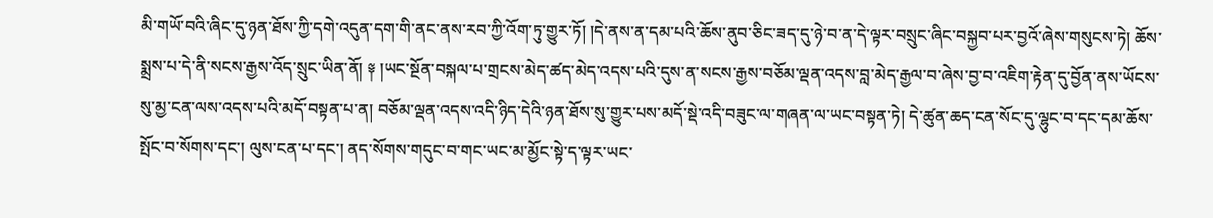མི་གཡོ་བའི་ཞིང་དུ་ཉན་ཐོས་ཀྱི་དགེ་འདུན་དག་གི་ནང་ནས་རབ་ཀྱི་འོག་ཏུ་གྱུར་ཏོ། །དེ་ནས་ན་དམ་པའི་ཆོས་ནུབ་ཅིང་ཟད་དུ་ཉེ་བ་ན་དེ་ལྟར་བསྲུང་ཞིང་བསྐྱབ་པར་བྱའོ་ཞེས་གསུངས་ཏེ། ཆོས་སྨྲས་པ་དེ་ནི་སངས་རྒྱས་འོད་སྲུང་ཡིན་ནོ། ༈ །ཡང་སྔོན་བསྐལ་པ་གྲངས་མེད་ཚད་མེད་འདས་པའི་དུས་ན་སངས་རྒྱས་བཅོམ་ལྡན་འདས་བླ་མེད་རྒྱལ་བ་ཞེས་བྱ་བ་འཇིག་རྟེན་དུ་བྱོན་ནས་ཡོངས་སུ་མྱ་ངན་ལས་འདས་པའི་མདོ་བསྟན་པ་ན། བཅོམ་ལྡན་འདས་འདི་ཉིད་དེའི་ཉན་ཐོས་སུ་གྱུར་པས་མདོ་སྡེ་འདི་བཟུང་ལ་གཞན་ལ་ཡང་བསྟན་ཏེ། དེ་ཚུན་ཆད་ངན་སོང་དུ་ལྷུང་བ་དང་དམ་ཆོས་སྤོང་བ་སོགས་དང་། ལུས་ངན་པ་དང་། ནད་སོགས་གདུང་བ་གང་ཡང་མ་མྱོང་སྟེ་ད་ལྟར་ཡང་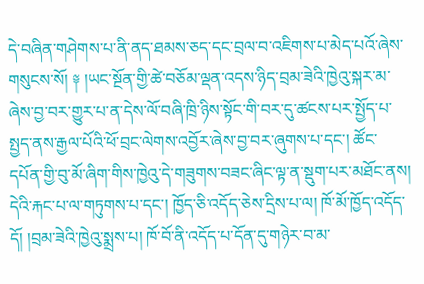དེ་བཞིན་གཤེགས་པ་ནི་ནད་ཐམས་ཅད་དང་བྲལ་བ་འཇིགས་པ་མེད་པའོ་ཞེས་གསུངས་སོ། ༈ །ཡང་སྔོན་གྱི་ཚེ་བཅོམ་ལྡན་འདས་ཉིད་བྲམ་ཟེའི་ཁྱེའུ་སྐར་མ་ཞེས་བྱ་བར་གྱུར་པ་ན་དེས་ལོ་བཞི་ཁྲི་ཉིས་སྟོང་གི་བར་དུ་ཚངས་པར་སྤྱོད་པ་སྤྱད་ནས་རྒྱལ་པོའི་ཕོ་བྲང་ལེགས་འབྱོར་ཞེས་བྱ་བར་ཞུགས་པ་དང་། ཚོང་དཔོན་གྱི་བུ་མོ་ཞིག་གིས་ཁྱེའུ་དེ་གཟུགས་བཟང་ཞིང་ལྟ་ན་སྡུག་པར་མཐོང་ནས། དེའི་རྐང་པ་ལ་གཏུགས་པ་དང་། ཁྱོད་ཅི་འདོད་ཅེས་དྲིས་པ་ལ། ཁོ་མོ་ཁྱོད་འདོད་དོ། །བྲམ་ཟེའི་ཁྱེའུ་སྨྲས་པ། ཁོ་བོ་ནི་འདོད་པ་དོན་དུ་གཉེར་བ་མ་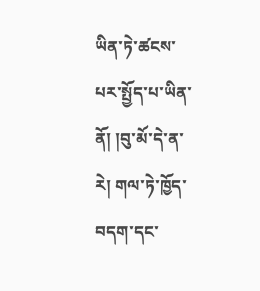ཡིན་ཏེ་ཚངས་པར་སྤྱོད་པ་ཡིན་ནོ། །བུ་མོ་དེ་ན་རེ། གལ་ཏེ་ཁྱོད་བདག་དང་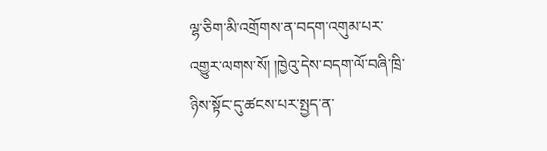ལྷ་ཅིག་མི་འགྲོགས་ན་བདག་འགུམ་པར་འགྱུར་ལགས་སོ། །ཁྱེའུ་དེས་བདག་ལོ་བཞི་ཁྲི་ཉིས་སྟོང་དུ་ཚངས་པར་སྤྱད་ན་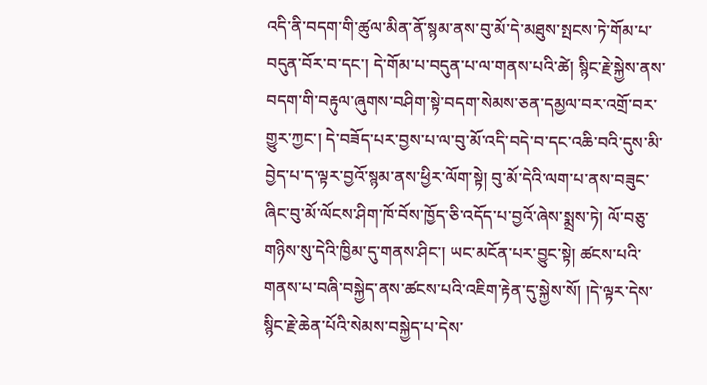འདི་ནི་བདག་གི་ཚུལ་མིན་ནོ་སྙམ་ནས་བུ་མོ་དེ་མཐུས་སྤངས་ཏེ་གོམ་པ་བདུན་བོར་བ་དང་། དེ་གོམ་པ་བདུན་པ་ལ་གནས་པའི་ཚེ། སྙིང་རྗེ་སྐྱེས་ནས་བདག་གི་བརྟུལ་ཞུགས་བཤིག་སྟེ་བདག་སེམས་ཅན་དམྱལ་བར་འགྲོ་བར་གྱུར་ཀྱང་། དེ་བཟོད་པར་བྱས་པ་ལ་བུ་མོ་འདི་བདེ་བ་དང་འཆི་བའི་དུས་མི་བྱེད་པ་ད་ལྟར་བྱའོ་སྙམ་ནས་ཕྱིར་ལོག་སྟེ། བུ་མོ་དེའི་ལག་པ་ནས་བཟུང་ཞིང་བུ་མོ་ལོངས་ཤིག་ཁོ་བོས་ཁྱོད་ཅི་འདོད་པ་བྱའོ་ཞེས་སྨྲས་ཏེ། ལོ་བཅུ་གཉིས་སུ་དེའི་ཁྱིམ་དུ་གནས་ཤིང་། ཡང་མངོན་པར་བྱུང་སྟེ། ཚངས་པའི་གནས་པ་བཞི་བསྐྱེད་ནས་ཚངས་པའི་འཇིག་རྟེན་དུ་སྐྱེས་སོ། །དེ་ལྟར་དེས་སྙིང་རྗེ་ཆེན་པོའི་སེམས་བསྐྱེད་པ་དེས་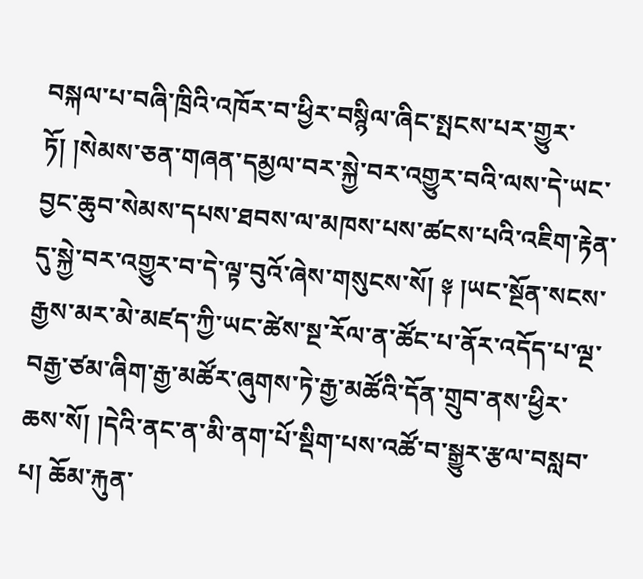བསྐལ་པ་བཞི་ཁྲིའི་འཁོར་བ་ཕྱིར་བསྙིལ་ཞིང་སྤངས་པར་གྱུར་ཏོ། །སེམས་ཅན་གཞན་དམྱལ་བར་སྐྱེ་བར་འགྱུར་བའི་ལས་དེ་ཡང་བྱང་ཆུབ་སེམས་དཔས་ཐབས་ལ་མཁས་པས་ཚངས་པའི་འཇིག་རྟེན་དུ་སྐྱེ་བར་འགྱུར་བ་དེ་ལྟ་བུའོ་ཞེས་གསུངས་སོ། ༈ །ཡང་སྔོན་སངས་རྒྱས་མར་མེ་མཛད་ཀྱི་ཡང་ཚེས་སྔ་རོལ་ན་ཚོང་པ་ནོར་འདོད་པ་ལྔ་བརྒྱ་ཙམ་ཞིག་རྒྱ་མཚོར་ཞུགས་ཏེ་རྒྱ་མཚོའི་དོན་གྲུབ་ནས་ཕྱིར་ཆས་སོ། །དེའི་ནང་ན་མི་ནག་པོ་སྡིག་པས་འཚོ་བ་སྒྱུར་རྩལ་བསླབ་པ། ཆོམ་རྐུན་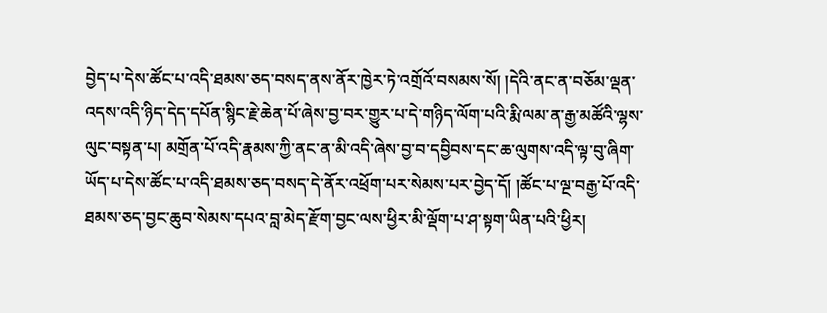བྱེད་པ་དེས་ཚོང་པ་འདི་ཐམས་ཅད་བསད་ནས་ནོར་ཁྱེར་ཏེ་འགྲོའོ་བསམས་སོ། །དེའི་ནང་ན་བཅོམ་ལྡན་འདས་འདི་ཉིད་དེད་དཔོན་སྙིང་རྗེ་ཆེན་པོ་ཞེས་བྱ་བར་གྱུར་པ་དེ་གཉིད་ལོག་པའི་རྨི་ལམ་ན་རྒྱ་མཚོའི་ལྷས་ལུང་བསྟན་པ། མགྲོན་པོ་འདི་རྣམས་ཀྱི་ནང་ན་མི་འདི་ཞེས་བྱ་བ་དབྱིབས་དང་ཆ་ལུགས་འདི་ལྟ་བུ་ཞིག་ཡོད་པ་དེས་ཚོང་པ་འདི་ཐམས་ཅད་བསད་དེ་ནོར་འཕྲོག་པར་སེམས་པར་བྱེད་དོ། །ཚོང་པ་ལྔ་བརྒྱ་པོ་འདི་ཐམས་ཅད་བྱང་ཆུབ་སེམས་དཔའ་བླ་མེད་རྫོག་བྱང་ལས་ཕྱིར་མི་ལྡོག་པ་ཤ་སྟག་ཡིན་པའི་ཕྱིར།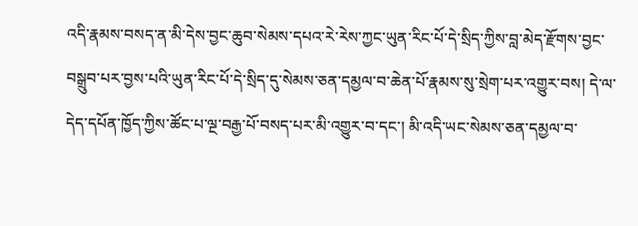འདི་རྣམས་བསད་ན་མི་དེས་བྱང་ཆུབ་སེམས་དཔའ་རེ་རེས་ཀྱང་ཡུན་རིང་པོ་དེ་སྲིད་ཀྱིས་བླ་མེད་རྫོགས་བྱང་བསྒྲུབ་པར་བྱས་པའི་ཡུན་རིང་པོ་དེ་སྲིད་དུ་སེམས་ཅན་དམྱལ་བ་ཆེན་པོ་རྣམས་སུ་སྲེག་པར་འགྱུར་བས། དེ་ལ་དེད་དཔོན་ཁྱོད་ཀྱིས་ཚོང་པ་ལྔ་བརྒྱ་པོ་བསད་པར་མི་འགྱུར་བ་དང་། མི་འདི་ཡང་སེམས་ཅན་དམྱལ་བ་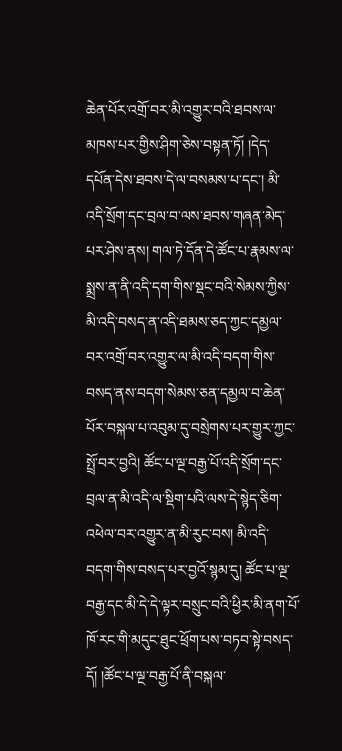ཆེན་པོར་འགྲོ་བར་མི་འགྱུར་བའི་ཐབས་ལ་མཁས་པར་གྱིས་ཤིག་ཅེས་བསྟན་ཏོ། །དེད་དཔོན་དེས་ཐབས་དེ་ལ་བསམས་པ་དང་། མི་འདི་སྲོག་དང་བྲལ་བ་ལས་ཐབས་གཞན་མེད་པར་ཤེས་ནས། གལ་ཏེ་དོན་དེ་ཚོང་པ་རྣམས་ལ་སྨྲས་ན་ནི་འདི་དག་གིས་སྡང་བའི་སེམས་ཀྱིས་མི་འདི་བསད་ན་འདི་ཐམས་ཅད་ཀྱང་དམྱལ་བར་འགྲོ་བར་འགྱུར་ལ་མི་འདི་བདག་གིས་བསད་ནས་བདག་སེམས་ཅན་དམྱལ་བ་ཆེན་པོར་བསྐལ་པ་འབུམ་དུ་བསྲེགས་པར་གྱུར་ཀྱང་སྤྲོ་བར་བྱའི། ཚོང་པ་ལྔ་བརྒྱ་པོ་འདི་སྲོག་དང་བྲལ་ན་མི་འདི་ལ་སྡིག་པའི་ལས་དེ་སྙེད་ཅིག་འཕེལ་བར་འགྱུར་ན་མི་རུང་བས། མི་འདི་བདག་གིས་བསད་པར་བྱའོ་སྙམ་དུ། ཚོང་པ་ལྔ་བརྒྱ་དང་མི་དེ་དེ་ལྟར་བསྲུང་བའི་ཕྱིར་མི་ནག་པོ་ཁོ་རང་གི་མདུང་ཐུང་ཕྲོག་པས་བཏབ་སྟེ་བསད་དོ། །ཚོང་པ་ལྔ་བརྒྱ་པོ་ནི་བསྐལ་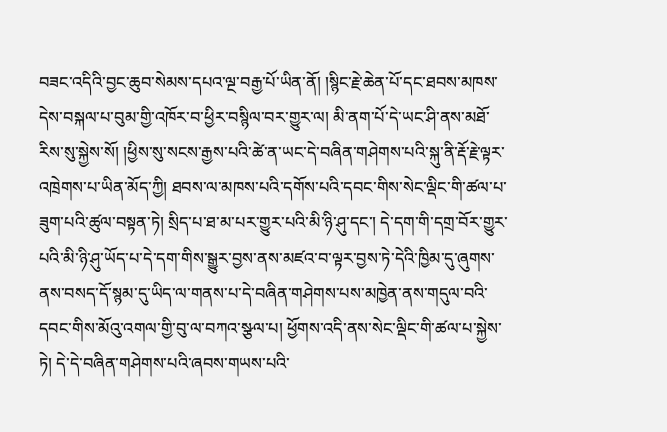བཟང་འདིའི་བྱང་ཆུབ་སེམས་དཔའ་ལྔ་བརྒྱ་པོ་ཡིན་ནོ། །སྙིང་རྗེ་ཆེན་པོ་དང་ཐབས་མཁས་དེས་བསྐལ་པ་བུམ་གྱི་འཁོར་བ་ཕྱིར་བསྙིལ་བར་གྱུར་ལ། མི་ནག་པོ་དེ་ཡང་ཤི་ནས་མཐོ་རིས་སུ་སྐྱེས་སོ། །ཕྱིས་སུ་སངས་རྒྱས་པའི་ཚེ་ན་ཡང་དེ་བཞིན་གཤེགས་པའི་སྐུ་ནི་རྡོ་རྗེ་ལྟར་འཁྲེགས་པ་ཡིན་མོད་ཀྱི། ཐབས་ལ་མཁས་པའི་དགོས་པའི་དབང་གིས་སེང་ལྡིང་གི་ཚལ་པ་ཟུག་པའི་ཚུལ་བསྟན་ཏེ། སྲིད་པ་ཐ་མ་པར་གྱུར་པའི་མི་ཉི་ཤུ་དང་། དེ་དག་གི་དགྲ་བོར་གྱུར་པའི་མི་ཉི་ཤུ་ཡོད་པ་དེ་དག་གིས་སྒྱུར་བྱས་ནས་མཛའ་བ་ལྟར་བྱས་ཏེ་དེའི་ཁྱིམ་དུ་ཞུགས་ནས་བསད་དོ་སྙམ་དུ་ཡིད་ལ་གནས་པ་དེ་བཞིན་གཤེགས་པས་མཁྱེན་ནས་གདུལ་བའི་དབང་གིས་མོའུ་འགལ་གྱི་བུ་ལ་བཀའ་སྩལ་པ། ཕྱོགས་འདི་ནས་སེང་ལྡིང་གི་ཚལ་པ་སྐྱེས་ཏེ། དེ་དེ་བཞིན་གཤེགས་པའི་ཞབས་གཡས་པའི་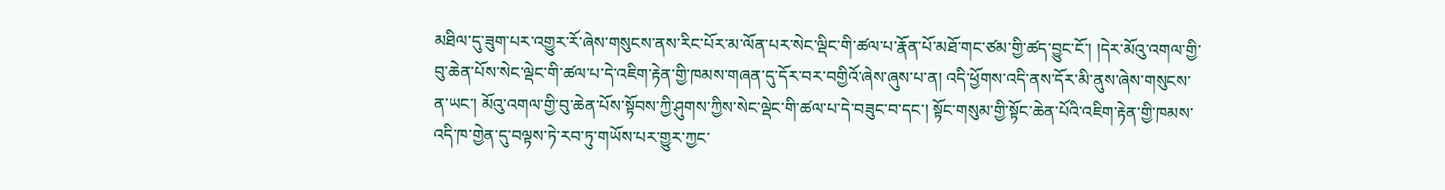མཐིལ་དུ་ཟུག་པར་འགྱུར་རོ་ཞེས་གསུངས་ནས་རིང་པོར་མ་ལོན་པར་སེང་ལྡིང་གི་ཚལ་པ་རྣོན་པོ་མཐོ་གང་ཙམ་གྱི་ཚད་བྱུང་ངོ་། །དེར་མོའུ་འགལ་གྱི་བུ་ཆེན་པོས་སེང་ལྡེང་གི་ཚལ་པ་དེ་འཇིག་རྟེན་གྱི་ཁམས་གཞན་དུ་དོར་བར་བགྱིའོ་ཞེས་ཞུས་པ་ན། འདི་ཕྱོགས་འདི་ནས་དོར་མི་ནུས་ཞེས་གསུངས་ན་ཡང་། མོའུ་འགལ་གྱི་བུ་ཆེན་པོས་སྟོབས་ཀྱི་ཤུགས་ཀྱིས་སེང་ལྡེང་གི་ཚལ་པ་དེ་བཟུང་བ་དང་། སྟོང་གསུམ་གྱི་སྟོང་ཆེན་པོའི་འཇིག་རྟེན་གྱི་ཁམས་འདི་ཁ་གྱེན་དུ་བལྟས་ཏེ་རབ་ཏུ་གཡོས་པར་གྱུར་ཀྱང་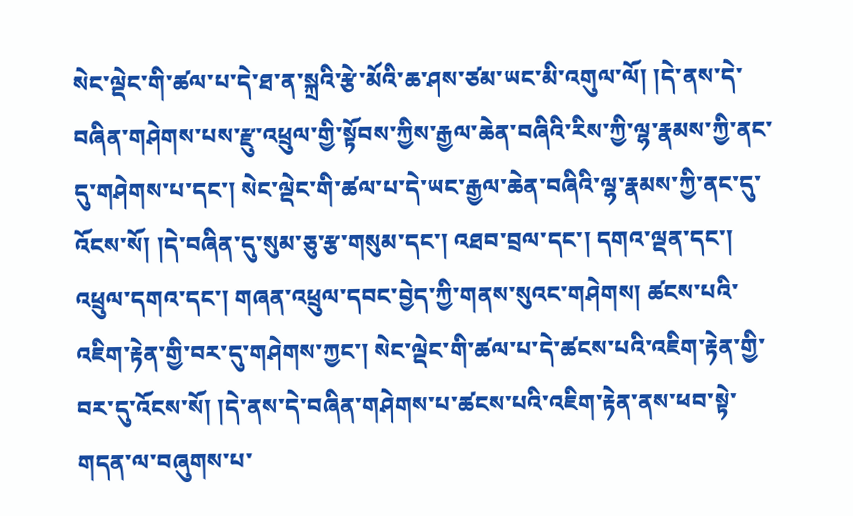སེང་ལྡེང་གི་ཚལ་པ་དེ་ཐ་ན་སྐྲའི་རྩེ་མོའི་ཆ་ཤས་ཙམ་ཡང་མི་འགུལ་ལོ། །དེ་ནས་དེ་བཞིན་གཤེགས་པས་རྫུ་འཕྲུལ་གྱི་སྟོབས་ཀྱིས་རྒྱལ་ཆེན་བཞིའི་རིས་ཀྱི་ལྷ་རྣམས་ཀྱི་ནང་དུ་གཤེགས་པ་དང་། སེང་ལྡེང་གི་ཚལ་པ་དེ་ཡང་རྒྱལ་ཆེན་བཞིའི་ལྷ་རྣམས་ཀྱི་ནང་དུ་འོངས་སོ། །དེ་བཞིན་དུ་སུམ་ཅུ་རྩ་གསུམ་དང་། འཐབ་བྲལ་དང་། དགའ་ལྡན་དང་། འཕྲུལ་དགའ་དང་། གཞན་འཕྲུལ་དབང་བྱེད་ཀྱི་གནས་སུའང་གཤེགས། ཚངས་པའི་འཇིག་རྟེན་གྱི་བར་དུ་གཤེགས་ཀྱང་། སེང་ལྡེང་གི་ཚལ་པ་དེ་ཚངས་པའི་འཇིག་རྟེན་གྱི་བར་དུ་འོངས་སོ། །དེ་ནས་དེ་བཞིན་གཤེགས་པ་ཚངས་པའི་འཇིག་རྟེན་ནས་ཕབ་སྟེ་གདན་ལ་བཞུགས་པ་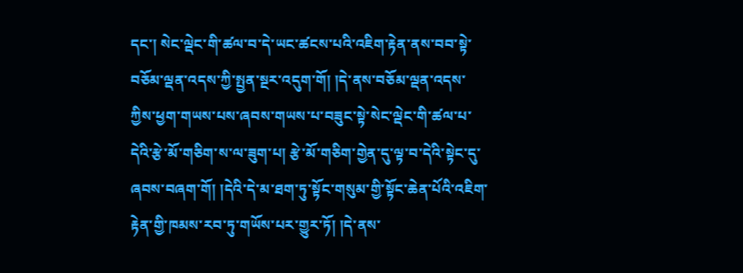དང་། སེང་ལྡེང་གི་ཚལ་བ་དེ་ཡང་ཚངས་པའི་འཇིག་རྟེན་ནས་བབ་སྟེ་བཅོམ་ལྡན་འདས་ཀྱི་སྤྱན་སྔར་འདུག་གོ། །དེ་ནས་བཅོམ་ལྡན་འདས་ཀྱིས་ཕྱག་གཡས་པས་ཞབས་གཡས་པ་བཟུང་སྟེ་སེང་ལྡེང་གི་ཚལ་པ་དེའི་རྩེ་མོ་གཅིག་ས་ལ་ཟུག་པ། རྩེ་མོ་གཅིག་གྱེན་དུ་ལྟ་བ་དེའི་སྟེང་དུ་ཞབས་བཞག་གོ། །དེའི་དེ་མ་ཐག་ཏུ་སྟོང་གསུམ་གྱི་སྟོང་ཆེན་པོའི་འཇིག་རྟེན་གྱི་ཁམས་རབ་ཏུ་གཡོས་པར་གྱུར་ཏོ། །དེ་ནས་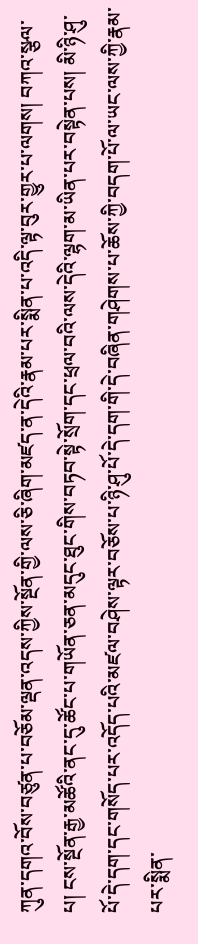ཀུན་དགའ་བོས་བཙུན་པ་བཅོམ་ལྡན་འདས་ཀྱིས་སྔོན་གྱི་ལས་ཅི་ཞིག་མཛད་ན་དེའི་རྣམ་པར་སྨིན་པ་འདི་ལྟ་བུར་གྱུར་པ་ལགས། བཀའ་སྩལ་པ། ངས་སྔོན་རྒྱ་མཚོའི་ནང་དུ་ཚོང་པ་གཡོན་ཅན་མདུང་ཐུང་གིས་བཏབ་སྟེ་སྲོག་དང་ཕྲལ་བའི་ལས་དེའི་ལྷག་མ་ཡིན་པར་བསྟེན་པས། མི་ཉི་ཤུ་པོ་དེ་དག་དང་གསོད་པར་འདོད་པའི་མཛལ་བཤེས་ལྟར་བཅོས་པ་ཉི་ཤུ་པོ་དེ་དག་གི་དེ་བཞིན་གཤེགས་པ་ཆོས་ཀྱི་བདག་པོ་ལ་ཡང་ལས་ཀྱི་རྣམ་པར་སྨིན་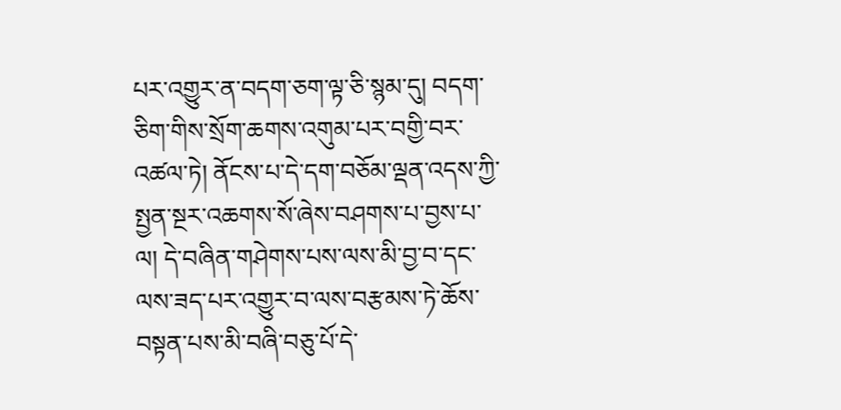པར་འགྱུར་ན་བདག་ཅག་ལྟ་ཅི་སྙམ་དུ། བདག་ཅིག་གིས་སྲོག་ཆགས་འགུམ་པར་བགྱི་བར་འཚལ་ཏེ། ནོངས་པ་དེ་དག་བཅོམ་ལྡན་འདས་ཀྱི་སྤྱན་སྔར་འཆགས་སོ་ཞེས་བཤགས་པ་བྱས་པ་ལ། དེ་བཞིན་གཤེགས་པས་ལས་མི་བྱ་བ་དང་ལས་ཟད་པར་འགྱུར་བ་ལས་བརྩམས་ཏེ་ཆོས་བསྟན་པས་མི་བཞི་བཅུ་པོ་དེ་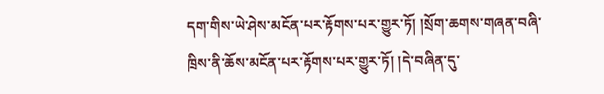དག་གིས་ཡེ་ཤེས་མངོན་པར་རྟོགས་པར་གྱུར་ཏོ། །སྲོག་ཆགས་གཞན་བཞི་ཁྲིས་ནི་ཆོས་མངོན་པར་རྟོགས་པར་གྱུར་ཏོ། །དེ་བཞིན་དུ་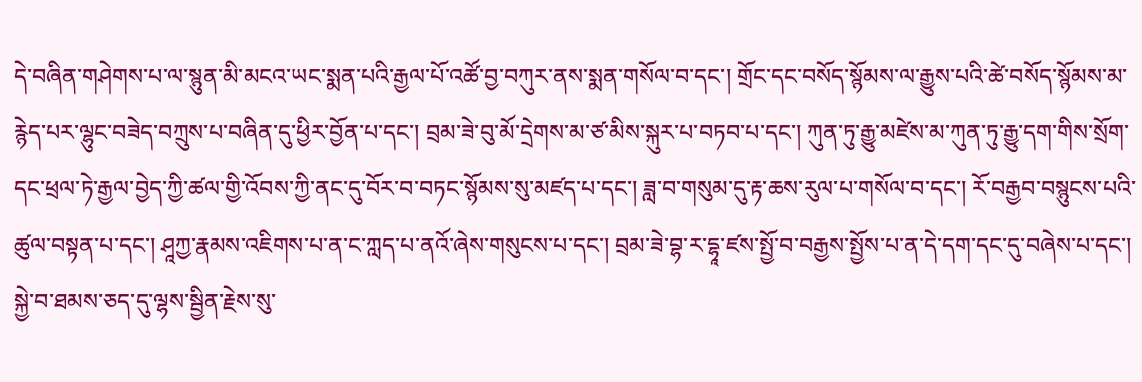དེ་བཞིན་གཤེགས་པ་ལ་སྙུན་མི་མངའ་ཡང་སྨན་པའི་རྒྱལ་པོ་འཚོ་བྱ་བཀུར་ནས་སྨན་གསོལ་བ་དང་། གྲོང་དང་བསོད་སྙོམས་ལ་རྒྱུས་པའི་ཚེ་བསོད་སྙོམས་མ་རྙེད་པར་ལྷུང་བཟེད་བཀྲུས་པ་བཞིན་དུ་ཕྱིར་བྱོན་པ་དང་། བྲམ་ཟེ་བུ་མོ་དྲེགས་མ་ཙ་མིས་སྐུར་པ་བཏབ་པ་དང་། ཀུན་ཏུ་རྒྱུ་མཛེས་མ་ཀུན་ཏུ་རྒྱུ་དག་གིས་སྲོག་དང་ཕྲལ་ཏེ་རྒྱལ་བྱེད་ཀྱི་ཚལ་གྱི་འོབས་ཀྱི་ནང་དུ་བོར་བ་བཏང་སྙོམས་སུ་མཛད་པ་དང་། ཟླ་བ་གསུམ་དུ་རྟ་ཆས་རུལ་པ་གསོལ་བ་དང་། རོ་བརྒྱབ་བསྙུངས་པའི་ཚུལ་བསྟན་པ་དང་། ཤཱཀྱ་རྣམས་འཇིགས་པ་ན་ང་ཀླད་པ་ནའོ་ཞེས་གསུངས་པ་དང་། བྲམ་ཟེ་བྷ་ར་དྷཱ་ཛས་སྤྱོ་བ་བརྒྱས་སྤྱོས་པ་ན་དེ་དག་དང་དུ་བཞེས་པ་དང་། སྐྱེ་བ་ཐམས་ཅད་དུ་ལྷས་སྦྱིན་རྗེས་སུ་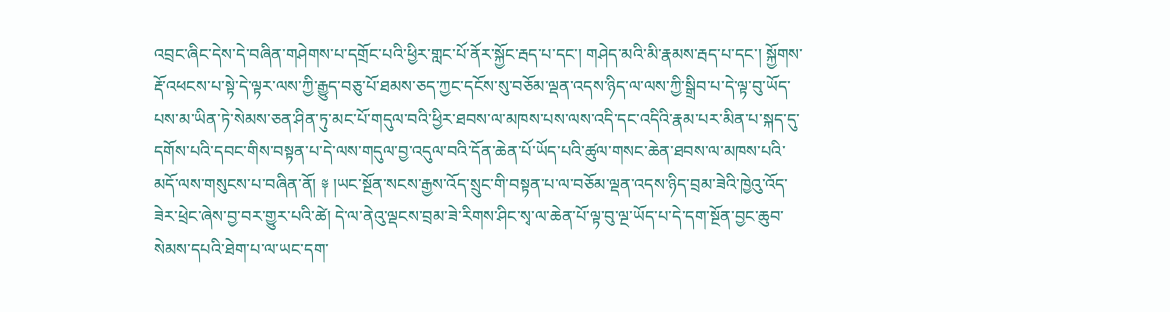འབྲང་ཞིང་དེས་དེ་བཞིན་གཤེགས་པ་དགྲོང་པའི་ཕྱིར་གླང་པོ་ནོར་སྐྱོང་རྦད་པ་དང་། གཤེད་མའི་མི་རྣམས་རྦད་པ་དང་། སྐྱོགས་རྡོ་འཕངས་པ་སྟེ་དེ་ལྟར་ལས་ཀྱི་རྒྱུད་བཅུ་པོ་ཐམས་ཅད་ཀྱང་དངོས་སུ་བཅོམ་ལྡན་འདས་ཉིད་ལ་ལས་ཀྱི་སྒྲིབ་པ་དེ་ལྟ་བུ་ཡོད་པས་མ་ཡིན་ཏེ་སེམས་ཅན་ཤིན་ཏུ་མང་པོ་གདུལ་བའི་ཕྱིར་ཐབས་ལ་མཁས་པས་ལས་འདི་དང་འདིའི་རྣམ་པར་མིན་པ་སྐད་དུ་དགོས་པའི་དབང་གིས་བསྟན་པ་དེ་ལས་གདུལ་བྱ་འདུལ་བའི་དོན་ཆེན་པོ་ཡོད་པའི་ཚུལ་གསང་ཆེན་ཐབས་ལ་མཁས་པའི་མདོ་ལས་གསུངས་པ་བཞིན་ནོ། ༈ །ཡང་སྔོན་སངས་རྒྱས་འོད་སྲུང་གི་བསྟན་པ་ལ་བཅོམ་ལྡན་འདས་ཉིད་བྲམ་ཟེའི་ཁྱེའུ་འོད་ཟེར་ཕྲེང་ཞེས་བྱ་བར་གྱུར་པའི་ཚེ། དེ་ལ་ནེའུ་ལྡངས་བྲམ་ཟེ་རིགས་ཤིང་སྭ་ལ་ཆེན་པོ་ལྟ་བུ་ལྔ་ཡོད་པ་དེ་དག་སྔོན་བྱང་ཆུབ་སེམས་དཔའི་ཐེག་པ་ལ་ཡང་དག་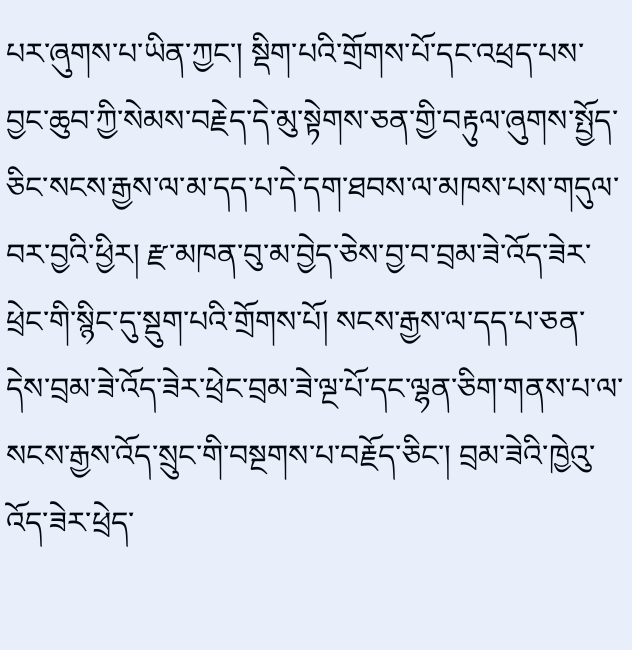པར་ཞུགས་པ་ཡིན་ཀྱང་། སྡིག་པའི་གྲོགས་པོ་དང་འཕྲད་པས་བྱང་ཆུབ་ཀྱི་སེམས་བརྗེད་དེ་མུ་སྟེགས་ཅན་གྱི་བརྟུལ་ཞུགས་སྤྱོད་ཅིང་སངས་རྒྱས་ལ་མ་དད་པ་དེ་དག་ཐབས་ལ་མཁས་པས་གདུལ་བར་བྱའི་ཕྱིར། རྫ་མཁན་བུ་མ་བྱེད་ཅེས་བྱ་བ་བྲམ་ཟེ་འོད་ཟེར་ཕྲེང་གི་སྙིང་དུ་སྡུག་པའི་གྲོགས་པོ། སངས་རྒྱས་ལ་དད་པ་ཅན་དེས་བྲམ་ཟེ་འོད་ཟེར་ཕྲེང་བྲམ་ཟེ་ལྔ་པོ་དང་ལྷན་ཅིག་གནས་པ་ལ་སངས་རྒྱས་འོད་སྲུང་གི་བསྔགས་པ་བརྗོད་ཅིང་། བྲམ་ཟེའི་ཁྱེའུ་འོད་ཟེར་ཕྲེད་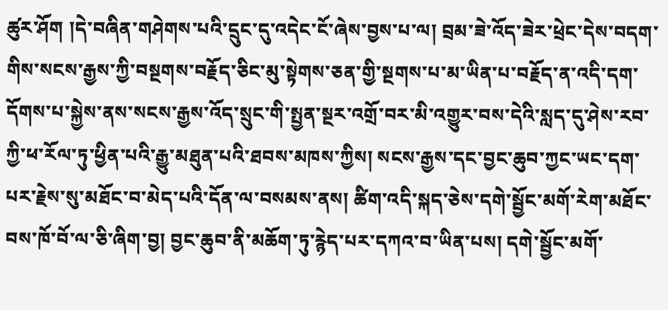ཚུར་ཤོག །དེ་བཞིན་གཤེགས་པའི་དྲུང་དུ་འདེང་ངོ་ཞེས་བྱས་པ་ལ། བྲམ་ཟེ་འོད་ཟེར་ཕྲེང་དེས་བདག་གིས་སངས་རྒྱས་ཀྱི་བསྔགས་བརྗོད་ཅིང་མུ་སྟེགས་ཅན་གྱི་སྔགས་པ་མ་ཡིན་པ་བརྗོད་ན་འདི་དག་དོགས་པ་སྐྱེས་ནས་སངས་རྒྱས་འོད་སྲུང་གི་སྤྱན་སྔར་འགྲོ་བར་མི་འགྱུར་བས་དེའི་སླད་དུ་ཤེས་རབ་ཀྱི་ཕ་རོལ་ཏུ་ཕྱིན་པའི་རྒྱུ་མཐུན་པའི་ཐབས་མཁས་ཀྱིས། སངས་རྒྱས་དང་བྱང་ཆུབ་ཀྱང་ཡང་དག་པར་རྗེས་སུ་མཐོང་བ་མེད་པའི་དོན་ལ་བསམས་ནས། ཚིག་འདི་སྐད་ཅེས་དགེ་སྦྱོང་མགོ་རེག་མཐོང་བས་ཁོ་བོ་ལ་ཅི་ཞིག་བྱ། བྱང་ཆུབ་ནི་མཆོག་ཏུ་རྙེད་པར་དཀའ་བ་ཡིན་པས། དགེ་སྦྱོང་མགོ་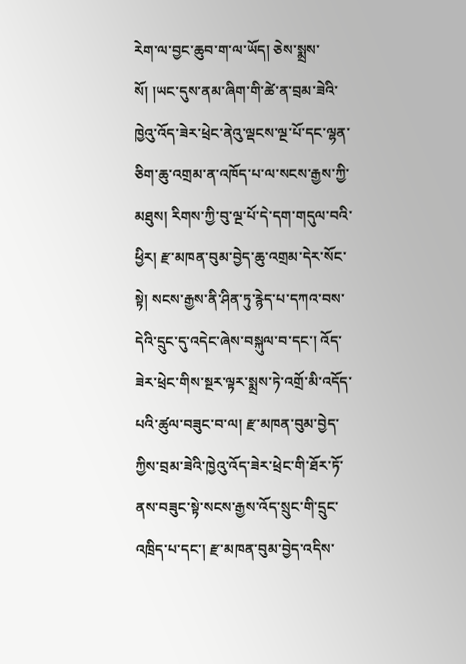རེག་ལ་བྱང་ཆུབ་ག་ལ་ཡོད། ཅེས་སྨྲས་སོ། །ཡང་དུས་ནམ་ཞིག་གི་ཚེ་ན་བྲམ་ཟེའི་ཁྱེའུ་འོད་ཟེར་ཕྲེང་ནེའུ་ལྡངས་ལྔ་པོ་དང་ལྷན་ཅིག་ཆུ་འགྲམ་ན་འཁོད་པ་ལ་སངས་རྒྱས་ཀྱི་མཐུས། རིགས་ཀྱི་བུ་ལྔ་པོ་དེ་དག་གདུལ་བའི་ཕྱིར། རྫ་མཁན་བུམ་བྱེད་ཆུ་འགྲམ་དེར་སོང་སྟེ། སངས་རྒྱས་ནི་ཤིན་ཏུ་རྙེད་པ་དཀའ་བས་དེའི་དྲུང་དུ་འདེང་ཞེས་བསྐུལ་བ་དང་། འོད་ཟེར་ཕྲེང་གིས་སྔར་ལྟར་སྨྲས་ཏེ་འགྲོ་མི་འདོད་པའི་ཚུལ་བཟུང་བ་ལ། རྫ་མཁན་བུམ་བྱེད་ཀྱིས་བྲམ་ཟེའི་ཁྱེའུ་འོད་ཟེར་ཕྲེང་གི་ཐོར་ཏོ་ནས་བཟུང་སྟེ་སངས་རྒྱས་འོད་སྲུང་གི་དྲུང་འཁྲིད་པ་དང་། རྫ་མཁན་བུམ་བྱེད་འདིས་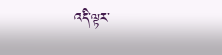འདི་ལྟར་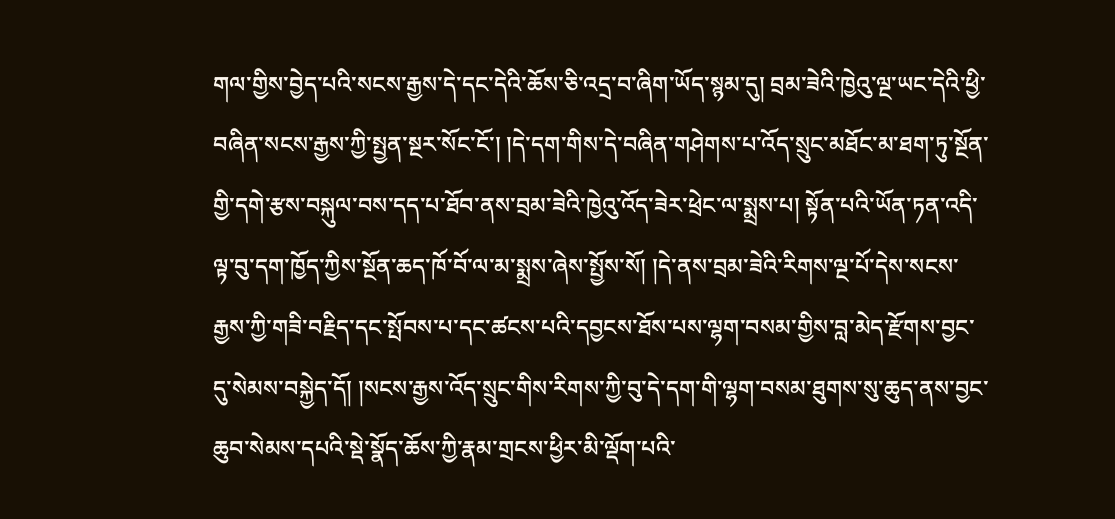གལ་གྱིས་བྱེད་པའི་སངས་རྒྱས་དེ་དང་དེའི་ཆོས་ཅི་འདྲ་བ་ཞིག་ཡོད་སྙམ་དུ། བྲམ་ཟེའི་ཁྱེའུ་ལྔ་ཡང་དེའི་ཕྱི་བཞིན་སངས་རྒྱས་ཀྱི་སྤྱན་སྔར་སོང་ངོ་། །དེ་དག་གིས་དེ་བཞིན་གཤེགས་པ་འོད་སྲུང་མཐོང་མ་ཐག་ཏུ་སྔོན་གྱི་དགེ་རྩས་བསྐུལ་བས་དད་པ་ཐོབ་ནས་བྲམ་ཟེའི་ཁྱེའུ་འོད་ཟེར་ཕྲེང་ལ་སྨྲས་པ། སྟོན་པའི་ཡོན་ཏན་འདི་ལྟ་བུ་དག་ཁྱོད་ཀྱིས་སྔོན་ཆད་ཁོ་བོ་ལ་མ་སྨྲས་ཞེས་སྤྱོས་སོ། །དེ་ནས་བྲམ་ཟེའི་རིགས་ལྔ་པོ་དེས་སངས་རྒྱས་ཀྱི་གཟི་བརྗིད་དང་སྤོབས་པ་དང་ཚངས་པའི་དབྱངས་ཐོས་པས་ལྷག་བསམ་གྱིས་བླ་མེད་རྫོགས་བྱང་དུ་སེམས་བསྐྱེད་དོ། །སངས་རྒྱས་འོད་སྲུང་གིས་རིགས་ཀྱི་བུ་དེ་དག་གི་ལྷག་བསམ་ཐུགས་སུ་ཆུད་ནས་བྱང་ཆུབ་སེམས་དཔའི་སྡེ་སྣོད་ཆོས་ཀྱི་རྣམ་གྲངས་ཕྱིར་མི་ལྡོག་པའི་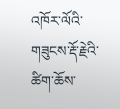འཁོར་ལོའི་གཟུངས་རྡོ་རྗེའི་ཚིག་ཆོས་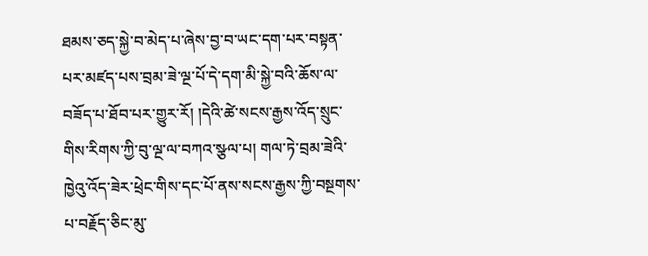ཐམས་ཅད་སྐྱེ་བ་མེད་པ་ཞེས་བྱ་བ་ཡང་དག་པར་བསྟན་པར་མཛད་པས་བྲམ་ཟེ་ལྔ་པོ་དེ་དག་མི་སྐྱེ་བའི་ཆོས་ལ་བཟོད་པ་ཐོབ་པར་གྱུར་རོ། །དེའི་ཚེ་སངས་རྒྱས་འོད་སྲུང་གིས་རིགས་ཀྱི་བུ་ལྔ་ལ་བཀའ་སྩལ་པ། གལ་ཏེ་བྲམ་ཟེའི་ཁྱེའུ་འོད་ཟེར་ཕྲེང་གིས་དང་པོ་ནས་སངས་རྒྱས་ཀྱི་བསྔགས་པ་བརྗོད་ཅིང་མུ་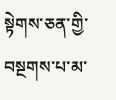སྟེགས་ཅན་གྱི་བསྔགས་པ་མ་